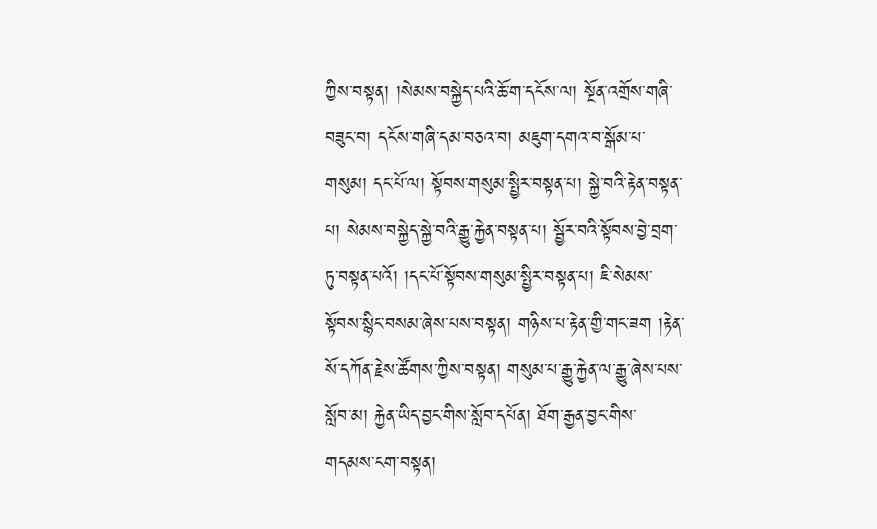ཀྱིས་བསྟན། །སེམས་བསྐྱེད་པའི་ཆོ་ག་དངོས་ལ། སྔོན་འགྲོས་གཞི་བཟུང་བ། དངོས་གཞི་དམ་བཅའ་བ། མཇུག་དགའ་བ་སྒོམ་པ་གསུམ། དང་པོ་ལ། སྟོབས་གསུམ་སྤྱིར་བསྟན་པ། སྐྱེ་བའི་རྟེན་བསྟན་པ། སེམས་བསྐྱེད་སྐྱེ་བའི་རྒྱུ་རྐྱེན་བསྟན་པ། སྦྱོར་བའི་སྟོབས་བྱེ་བྲག་ཏུ་བསྟན་པའོ། །དང་པོ་སྟོབས་གསུམ་སྤྱིར་བསྟན་པ། ཇི་སེམས་སྟོབས་སྙིང་བསམ་ཞེས་པས་བསྟན། གཉིས་པ་རྟེན་གྱི་གང་ཟག །རྟེན་སོ་དཀོན་རྗེས་ཚོགས་ཀྱིས་བསྟན། གསུམ་པ་རྒྱུ་རྐྱེན་ལ་རྒྱུ་ཞེས་པས་སློབ་མ། རྐྱེན་ཡིད་བྱང་གིས་སློབ་དཔོན། ཐོག་རྒྱན་བྱང་གིས་གདམས་ངག་བསྟན།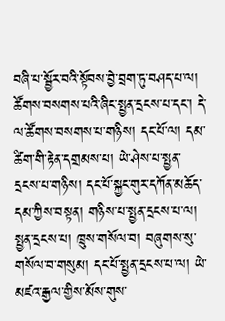བཞི་པ་སྦྱོར་བའི་སྟོབས་བྱེ་བྲག་ཏུ་བཤད་པ་ལ། ཚོགས་བསགས་པའི་ཞིང་སྤྱན་དྲངས་པ་དང་། དེ་ལ་ཚོགས་བསགས་པ་གཉིས། དང་པོ་ལ། དམ་ཚིག་གི་རྟེན་དགྲམས་པ། ཡེ་ཤེས་པ་སྤྱན་དྲངས་པ་གཉིས། དང་པོ་སྐྱང་གུར་དཀོན་མཆོད་དམ་ཀྱིས་བསྟན། གཉིས་པ་སྤྱན་དྲངས་པ་ལ། སྤྱན་དྲངས་པ། ཁྲུས་གསོལ་བ། བཞུགས་སུ་གསོལ་བ་གསུམ། དང་པོ་སྤྱན་དྲངས་པ་ལ། ཡེ་མཛའ་རྒྱལ་གྱིས་མོས་གུས་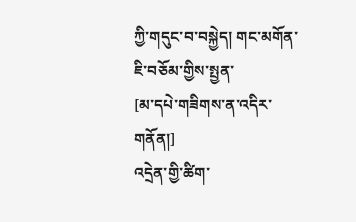ཀྱི་གདུང་བ་བསྐྱེད། གང་མགོན་ཇི་བཅོམ་གྱིས་སྤྱན་
[མ་དཔེ་གཟིགས་ན་འདིར་གནོན།]
འདྲེན་གྱི་ཚིག་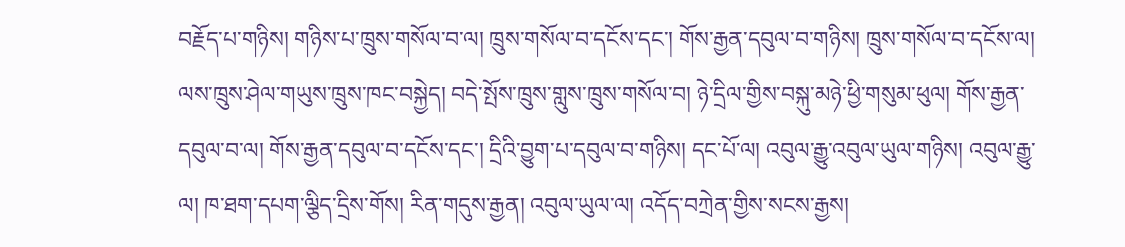བརྗོད་པ་གཉིས། གཉིས་པ་ཁྲུས་གསོལ་བ་ལ། ཁྲུས་གསོལ་བ་དངོས་དང་། གོས་རྒྱན་དབུལ་བ་གཉིས། ཁྲུས་གསོལ་བ་དངོས་ལ། ལས་ཁྲུས་ཤེལ་གཡུས་ཁྲུས་ཁང་བསྐྱེད། བདེ་སྤོས་ཁྲུས་གླུས་ཁྲུས་གསོལ་བ། ཉེ་དྲིལ་གྱིས་བསྐུ་མཉེ་ཕྱི་གསུམ་ཕུལ། གོས་རྒྱན་དབུལ་བ་ལ། གོས་རྒྱན་དབུལ་བ་དངོས་དང་། དྲིའི་བྱུག་པ་དབུལ་བ་གཉིས། དང་པོ་ལ། འབུལ་རྒྱུ་འབུལ་ཡུལ་གཉིས། འབུལ་རྒྱུ་ལ། ཁ་ཐག་དཔག་ལྕིད་དྲིས་གོས། རིན་གདུས་རྒྱན། འབུལ་ཡུལ་ལ། འདོད་བཀྲེན་གྱིས་སངས་རྒྱས།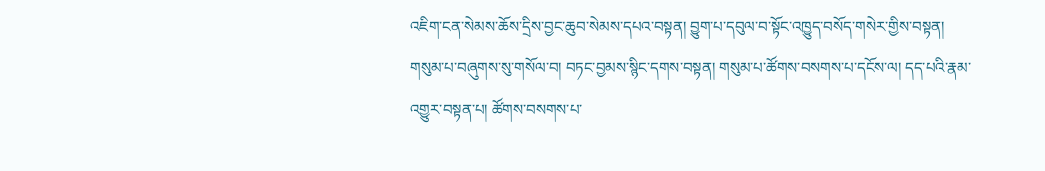འཇིག་ངན་སེམས་ཆོས་དྲིས་བྱང་ཆུབ་སེམས་དཔའ་བསྟན། བྱུག་པ་དབུལ་བ་སྟོང་འཁྱུད་བསོད་གསེར་གྱིས་བསྟན། གསུམ་པ་བཞུགས་སུ་གསོལ་བ། བཏང་བྱམས་སྙིང་དགས་བསྟན། གསུམ་པ་ཚོགས་བསགས་པ་དངོས་ལ། དད་པའི་རྣམ་འགྱུར་བསྟན་པ། ཚོགས་བསགས་པ་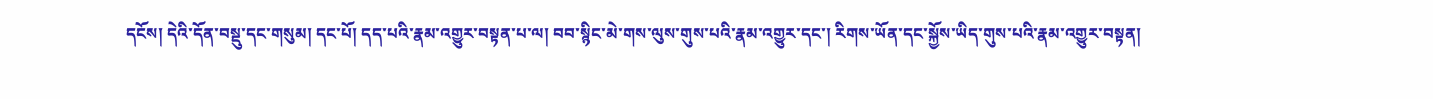དངོས། དེའི་དོན་བསྡུ་དང་གསུམ། དང་པོ། དད་པའི་རྣམ་འགྱུར་བསྟན་པ་ལ། བབ་སྙིང་མེ་གས་ལུས་གུས་པའི་རྣམ་འགྱུར་དང་། རིགས་ཡོན་དང་སྐྱོས་ཡིད་གུས་པའི་རྣམ་འགྱུར་བསྟན།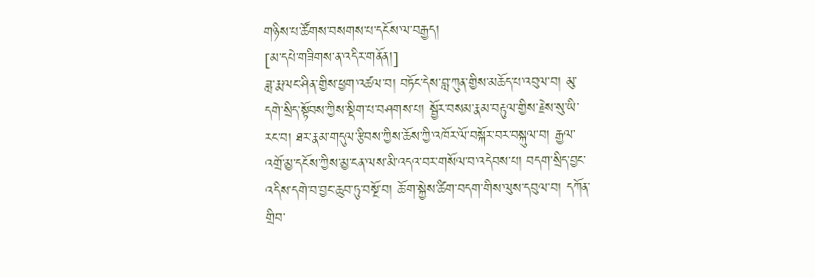གཉིས་པ་ཚོགས་བསགས་པ་དངོས་ལ་བརྒྱད།
[མ་དཔེ་གཟིགས་ན་འདིར་གནོན།]
ཟླ་རྨ་ལང་ཤིན་གྱིས་ཕྱག་འཚལ་བ། བཏོང་དེས་བླ་ཀུན་གྱིས་མཆོད་པ་འབུལ་བ། མུ་དགེ་སྲིད་སྟོབས་ཀྱིས་སྡིག་པ་བཤགས་པ། སྦྱོར་བསམ་རྣམ་བརྟུལ་གྱིས་རྗེས་སུ་ཡི་རང་བ། ཐར་རྣམ་གདུལ་རྩིབས་ཀྱིས་ཆོས་ཀྱི་འཁོར་ལོ་བསྐོར་བར་བསྐུལ་བ། རྒྱལ་འགྲོ་མྱ་དངོས་ཀྱིས་མྱ་ངན་ལས་མི་འདའ་བར་གསོལ་བ་འདེབས་པ། བདག་སྲིད་བྱང་འདིས་དགེ་བ་བྱང་ཆུབ་ཏུ་བསྔོ་བ། ཆོ་ག་སྐྱེས་ཚིག་བདག་གིས་ལུས་དབུལ་བ། དཀོན་གྲིབ་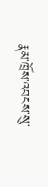རྣམ་ཁྲོས་འབངས་སུ་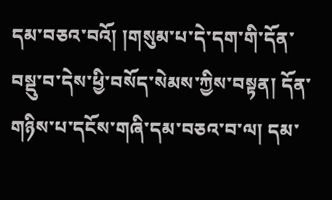དམ་བཅའ་བའོ། །གསུམ་པ་དེ་དག་གི་དོན་བསྡུ་བ་དེས་ཕྱི་བསོད་སེམས་ཀྱིས་བསྟན། དོན་གཉིས་པ་དངོས་གཞི་དམ་བཅའ་བ་ལ། དམ་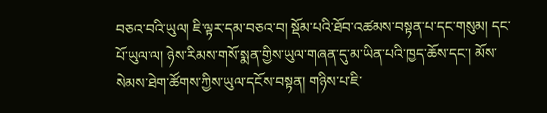བཅའ་བའི་ཡུལ། ཇི་ལྟར་དམ་བཅའ་བ། སྡོམ་པའི་ཐོབ་འཚམས་བསྟན་པ་དང་གསུམ། དང་པོ་ཡུལ་ལ། ཉེས་རིམས་གསོ་སྨན་གྱིས་ཡུལ་གཞན་དུ་མ་ཡིན་པའི་ཁྱད་ཆོས་དང་། མོས་སེམས་ཐེག་ཚོགས་ཀྱིས་ཡུལ་དངོས་བསྟན། གཉིས་པ་ཇི་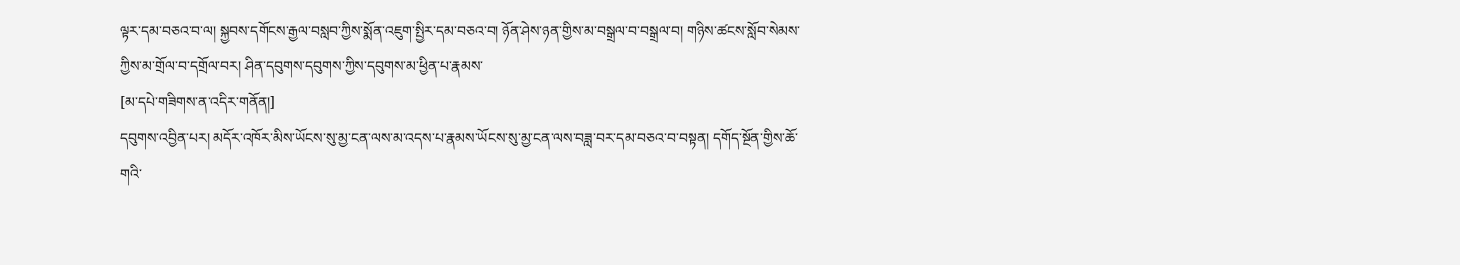ལྟར་དམ་བཅའ་བ་ལ། སྐྱབས་དགོངས་རྒྱལ་བསླབ་ཀྱིས་སྨོན་འཇུག་སྤྱིར་དམ་བཅའ་བ། ཉོན་ཤེས་ཉན་གྱིས་མ་བསྒྲལ་བ་བསྒྲལ་བ། གཉིས་ཚངས་སློབ་སེམས་ཀྱིས་མ་གྲོལ་བ་དགྲོལ་བར། ཤིན་དབུགས་དབུགས་ཀྱིས་དབུགས་མ་ཕྱིན་པ་རྣམས་
[མ་དཔེ་གཟིགས་ན་འདིར་གནོན།]
དབུགས་འབྱིན་པར། མདོར་འཁོར་མིས་ཡོངས་སུ་མྱ་ངན་ལས་མ་འདས་པ་རྣམས་ཡོངས་སུ་མྱ་ངན་ལས་བཟླ་བར་དམ་བཅའ་བ་བསྟན། དགོད་སྔོན་གྱིས་ཆོ་གའི་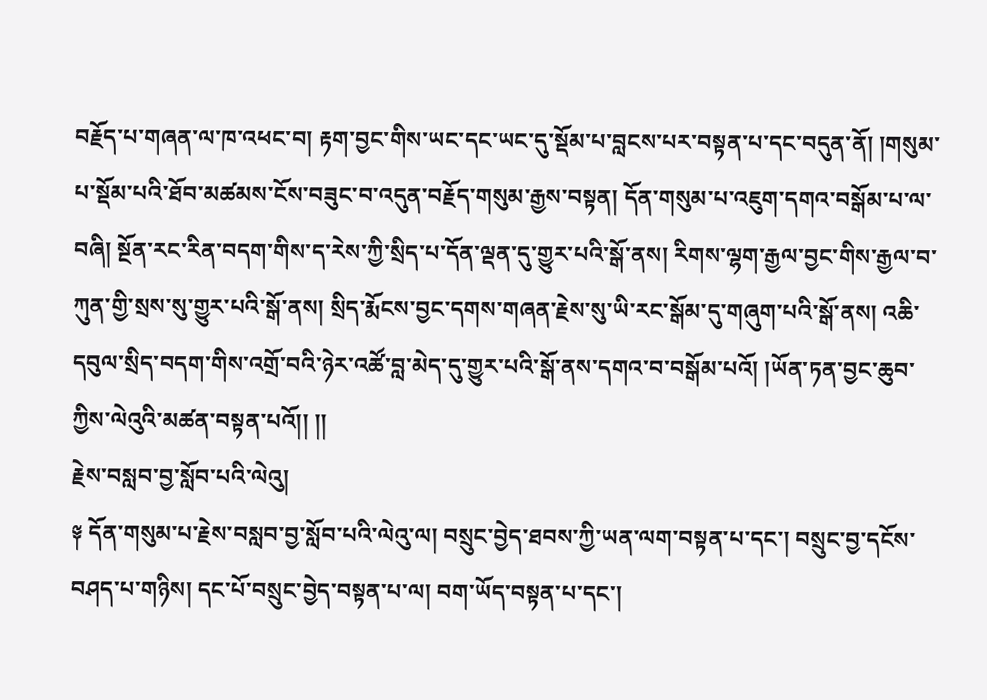བརྗོད་པ་གཞན་ལ་ཁ་འཕང་བ། རྟག་བྱང་གིས་ཡང་དང་ཡང་དུ་སྡོམ་པ་བླངས་པར་བསྟན་པ་དང་བདུན་ནོ། །གསུམ་པ་སྡོམ་པའི་ཐོབ་མཚམས་ངོས་བཟུང་བ་འདུན་བརྗོད་གསུམ་རྒྱས་བསྟན། དོན་གསུམ་པ་འཇུག་དགའ་བསྒོམ་པ་ལ་བཞི། སྔོན་རང་རིན་བདག་གིས་ད་རེས་ཀྱི་སྲིད་པ་དོན་ལྡན་དུ་གྱུར་པའི་སྒོ་ནས། རིགས་ལྷག་རྒྱལ་བྱང་གིས་རྒྱལ་བ་ཀུན་གྱི་སྲས་སུ་གྱུར་པའི་སྒོ་ནས། སྲིད་རྨོངས་བྱང་དགས་གཞན་རྗེས་སུ་ཡི་རང་སྒོམ་དུ་གཞུག་པའི་སྒོ་ནས། འཆི་དབུལ་སྲིད་བདག་གིས་འགྲོ་བའི་ཉེར་འཚོ་བླ་མེད་དུ་གྱུར་པའི་སྒོ་ནས་དགའ་བ་བསྒོམ་པའོ། །ཡོན་ཏན་བྱང་ཆུབ་ཀྱིས་ལེའུའི་མཚན་བསྟན་པའོ།། །།
རྗེས་བསླབ་བྱ་སློབ་པའི་ལེའུ།
༈ དོན་གསུམ་པ་རྗེས་བསླབ་བྱ་སློབ་པའི་ལེའུ་ལ། བསྲུང་བྱེད་ཐབས་ཀྱི་ཡན་ལག་བསྟན་པ་དང་། བསྲུང་བྱ་དངོས་བཤད་པ་གཉིས། དང་པོ་བསྲུང་བྱེད་བསྟན་པ་ལ། བག་ཡོད་བསྟན་པ་དང་།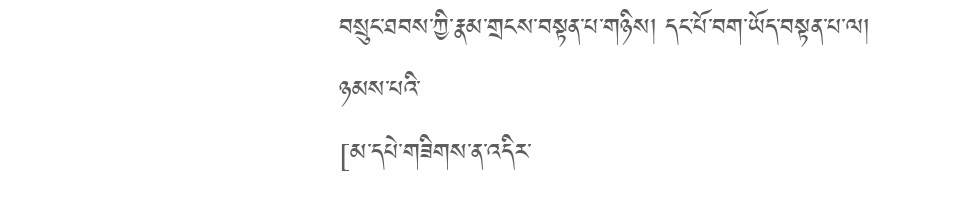བསྲུང་ཐབས་ཀྱི་རྣམ་གྲངས་བསྟན་པ་གཉིས། དང་པོ་བག་ཡོད་བསྟན་པ་ལ། ཉམས་པའི་
[མ་དཔེ་གཟིགས་ན་འདིར་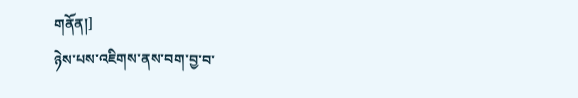གནོན།]
ཉེས་པས་འཇིགས་ནས་བག་བྱ་བ་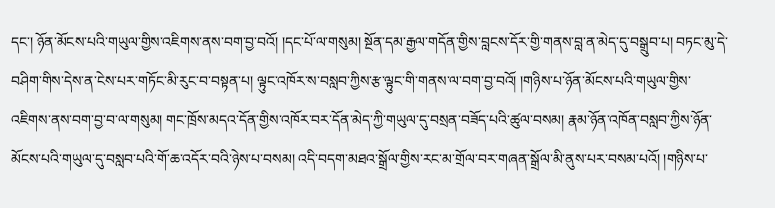དང་། ཉོན་མོངས་པའི་གཡུལ་གྱིས་འཇིགས་ནས་བག་བྱ་བའོ། །དང་པོ་ལ་གསུམ། སྔོན་དམ་རྒྱལ་གདོན་གྱིས་བླངས་དོར་གྱི་གནས་བླ་ན་མེད་དུ་བསྒྲུབ་པ། བཏང་མུ་དེ་བཤིག་གིས་དེས་ན་ངེས་པར་གཏོང་མི་རུང་བ་བསྟན་པ། ལྟུང་འཁོར་ས་བསླབ་ཀྱིས་རྩ་ལྟུང་གི་གནས་ལ་བག་བྱ་བའོ། །གཉིས་པ་ཉོན་མོངས་པའི་གཡུལ་གྱིས་འཇིགས་ནས་བག་བྱ་བ་ལ་གསུམ། གང་ཁྲོས་མདའ་དོན་གྱིས་འཁོར་བར་དོན་མེད་ཀྱི་གཡུལ་དུ་བསྲན་བཟོད་པའི་ཚུལ་བསམ། རྣམ་ཉོན་འཁོན་བསླབ་ཀྱིས་ཉོན་མོངས་པའི་གཡུལ་དུ་བསླབ་པའི་གོ་ཆ་འདོར་བའི་ཉེས་པ་བསམ། འདི་བདག་མཐའ་སྒྲོལ་གྱིས་རང་མ་གྲོལ་བར་གཞན་སྒྲོལ་མི་ནུས་པར་བསམ་པའོ། །གཉིས་པ་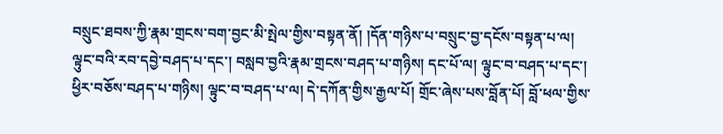བསྲུང་ཐབས་ཀྱི་རྣམ་གྲངས་བག་བྱང་མི་སྤེལ་གྱིས་བསྟན་ནོ། །དོན་གཉིས་པ་བསྲུང་བྱ་དངོས་བསྟན་པ་ལ། ལྟུང་བའི་རབ་དབྱེ་བཤད་པ་དང་། བསླབ་བྱའི་རྣམ་གྲངས་བཤད་པ་གཉིས། དང་པོ་ལ། ལྟུང་བ་བཤད་པ་དང་། ཕྱིར་བཅོས་བཤད་པ་གཉིས། ལྟུང་བ་བཤད་པ་ལ། དེ་དཀོན་གྱིས་རྒྱལ་པོ། གྲོང་ཞེས་པས་བློན་པོ། བློ་ཕལ་གྱིས་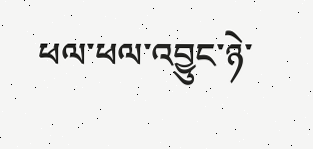ཕལ་ཕལ་འབྱུང་ཉེ་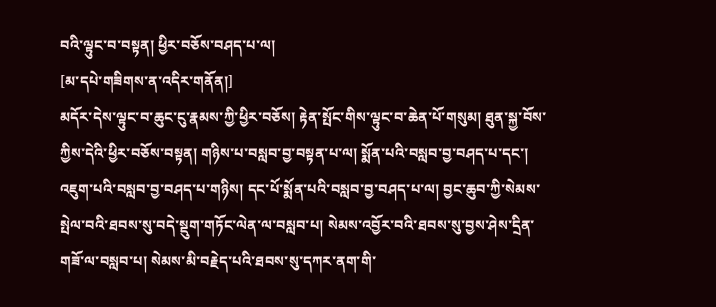བའི་ལྟུང་བ་བསྟན། ཕྱིར་བཅོས་བཤད་པ་ལ།
[མ་དཔེ་གཟིགས་ན་འདིར་གནོན།]
མདོར་དེས་ལྟུང་བ་ཆུང་ངུ་རྣམས་ཀྱི་ཕྱིར་བཅོས། རྟེན་སྤོང་གིས་ལྟུང་བ་ཆེན་པོ་གསུམ། ཐུན་སྐྱ་བོས་ཀྱིས་དེའི་ཕྱིར་བཅོས་བསྟན། གཉིས་པ་བསླབ་བྱ་བསྟན་པ་ལ། སྨོན་པའི་བསླབ་བྱ་བཤད་པ་དང་། འཇུག་པའི་བསླབ་བྱ་བཤད་པ་གཉིས། དང་པོ་སྨོན་པའི་བསླབ་བྱ་བཤད་པ་ལ། བྱང་ཆུབ་ཀྱི་སེམས་སྤེལ་བའི་ཐབས་སུ་བདེ་སྡུག་གཏོང་ལེན་ལ་བསླབ་པ། སེམས་འབྱོར་བའི་ཐབས་སུ་བྱས་ཤེས་དྲིན་གཟོ་ལ་བསླབ་པ། སེམས་མི་བརྗེད་པའི་ཐབས་སུ་དཀར་ནག་གི་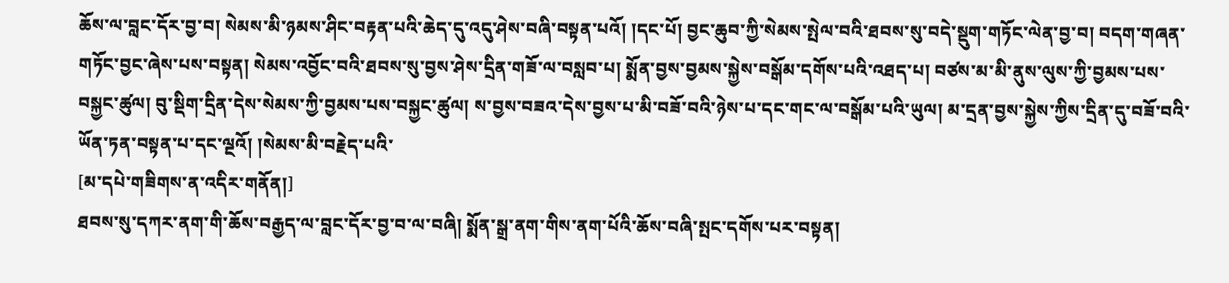ཆོས་ལ་བླང་དོར་བྱ་བ། སེམས་མི་ཉམས་ཤིང་བརྟན་པའི་ཆེད་དུ་འདུ་ཤེས་བཞི་བསྟན་པའོ། །དང་པོ། བྱང་ཆུབ་ཀྱི་སེམས་སྤེལ་བའི་ཐབས་སུ་བདེ་སྡུག་གཏོང་ལེན་བྱ་བ། བདག་གཞན་གཏོང་བྱང་ཞེས་པས་བསྟན། སེམས་འབྱོང་བའི་ཐབས་སུ་བྱས་ཤེས་དྲིན་གཟོ་ལ་བསླབ་པ། སྨོན་བྱས་བྱམས་སྐྱེས་བསྒོམ་དགོས་པའི་འཐད་པ། བཙས་མ་མི་ནུས་ལུས་ཀྱི་བྱམས་པས་བསྐྱང་ཚུལ། བུ་སྡིག་དྲིན་དེས་སེམས་ཀྱི་བྱམས་པས་བསྐྱང་ཚུལ། ས་བྱས་བཟའ་དེས་བྱས་པ་མི་བཟོ་བའི་ཉེས་པ་དང་གང་ལ་བསྒོམ་པའི་ཡུལ། མ་དྲན་བྱས་སྐྱེས་ཀྱིས་དྲིན་དུ་བཟོ་བའི་ཡོན་ཏན་བསྟན་པ་དང་ལྔའོ། །སེམས་མི་བརྗེད་པའི་
[མ་དཔེ་གཟིགས་ན་འདིར་གནོན།]
ཐབས་སུ་དཀར་ནག་གི་ཆོས་བརྒྱད་ལ་བླང་དོར་བྱ་བ་ལ་བཞི། སྨོན་སྒྲ་ནག་གིས་ནག་པོའི་ཆོས་བཞི་སྤང་དགོས་པར་བསྟན།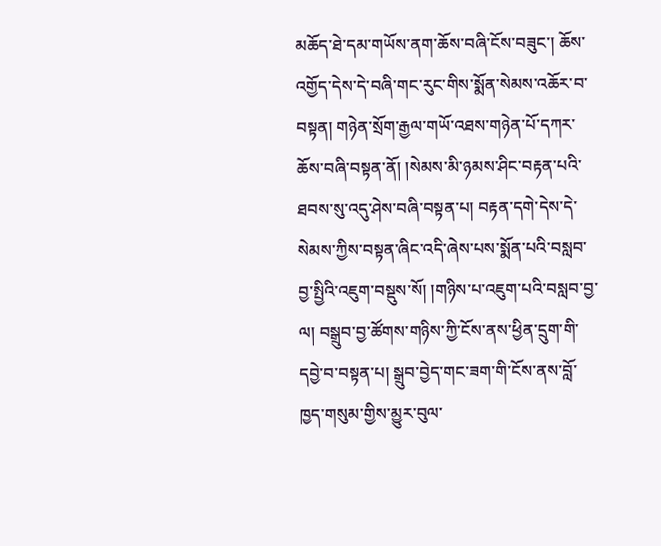མཆོད་ཐེ་དམ་གཡོས་ནག་ཆོས་བཞི་ངོས་བཟུང་། ཆོས་འགྱོད་དེས་དེ་བཞི་གང་རུང་གིས་སྨོན་སེམས་འཆོར་བ་བསྟན། གཉེན་སྲོག་རྒྱལ་གཡོ་འཐས་གཉེན་པོ་དཀར་ཆོས་བཞི་བསྟན་ནོ། །སེམས་མི་ཉམས་ཤིང་བརྟན་པའི་ཐབས་སུ་འདུ་ཤེས་བཞི་བསྟན་པ། བརྟན་དགེ་དེས་དེ་སེམས་ཀྱིས་བསྟན་ཞིང་འདི་ཞེས་པས་སྨོན་པའི་བསླབ་བྱ་སྤྱིའི་འཇུག་བསྡུས་སོ། །གཉིས་པ་འཇུག་པའི་བསླབ་བྱ་ལ། བསྒྲུབ་བྱ་ཚོགས་གཉིས་ཀྱི་ངོས་ནས་ཕྱིན་དྲུག་གི་དབྱེ་བ་བསྟན་པ། སྒྲུབ་བྱེད་གང་ཟག་གི་ངོས་ནས་བློ་ཁྱད་གསུམ་གྱིས་མྱུར་བུལ་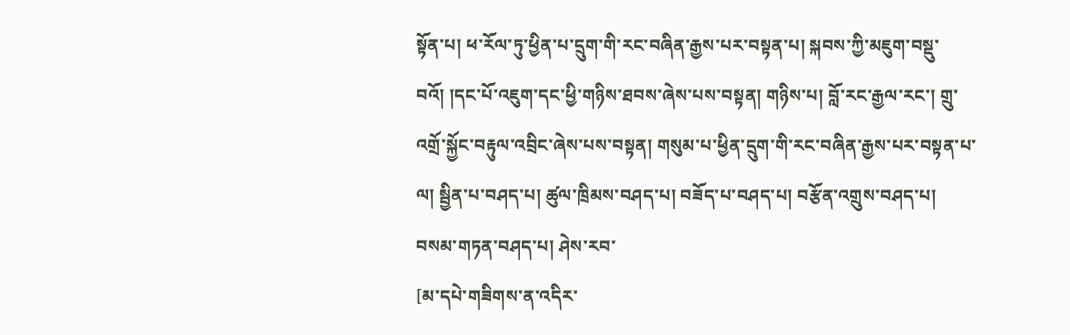སྟོན་པ། ཕ་རོལ་ཏུ་ཕྱིན་པ་དྲུག་གི་རང་བཞིན་རྒྱས་པར་བསྟན་པ། སྐབས་ཀྱི་མཇུག་བསྡུ་བའོ། །དང་པོ་འཇུག་དང་ཕྱི་གཉིས་ཐབས་ཞེས་པས་བསྟན། གཉིས་པ། བློ་རང་རྒྱལ་རང་། གྲུ་འགྲོ་སྐྱོང་བརྟུལ་འབྲིང་ཞེས་པས་བསྟན། གསུམ་པ་ཕྱིན་དྲུག་གི་རང་བཞིན་རྒྱས་པར་བསྟན་པ་ལ། སྦྱིན་པ་བཤད་པ། ཚུལ་ཁྲིམས་བཤད་པ། བཟོད་པ་བཤད་པ། བརྩོན་འགྲུས་བཤད་པ། བསམ་གཏན་བཤད་པ། ཤེས་རབ་
[མ་དཔེ་གཟིགས་ན་འདིར་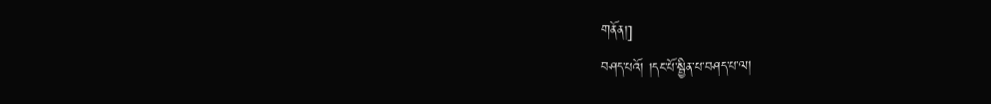གནོན།]
བཤད་པའོ། །དང་པོ་སྦྱིན་པ་བཤད་པ་ལ།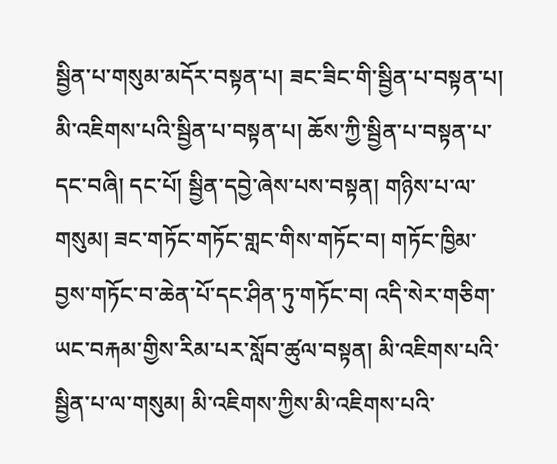སྦྱིན་པ་གསུམ་མདོར་བསྟན་པ། ཟང་ཟིང་གི་སྦྱིན་པ་བསྟན་པ། མི་འཇིགས་པའི་སྦྱིན་པ་བསྟན་པ། ཆོས་ཀྱི་སྦྱིན་པ་བསྟན་པ་དང་བཞི། དང་པོ། སྦྱིན་དབྱེ་ཞེས་པས་བསྟན། གཉིས་པ་ལ་གསུམ། ཟང་གཏོང་གཏོང་གླང་གིས་གཏོང་བ། གཏོང་ཁྱིམ་བྱས་གཏོང་བ་ཆེན་པོ་དང་ཤིན་ཏུ་གཏོང་བ། འདི་སེར་གཅིག་ཡང་བརྐམ་གྱིས་རིམ་པར་སློབ་ཚུལ་བསྟན། མི་འཇིགས་པའི་སྦྱིན་པ་ལ་གསུམ། མི་འཇིགས་ཀྱིས་མི་འཇིགས་པའི་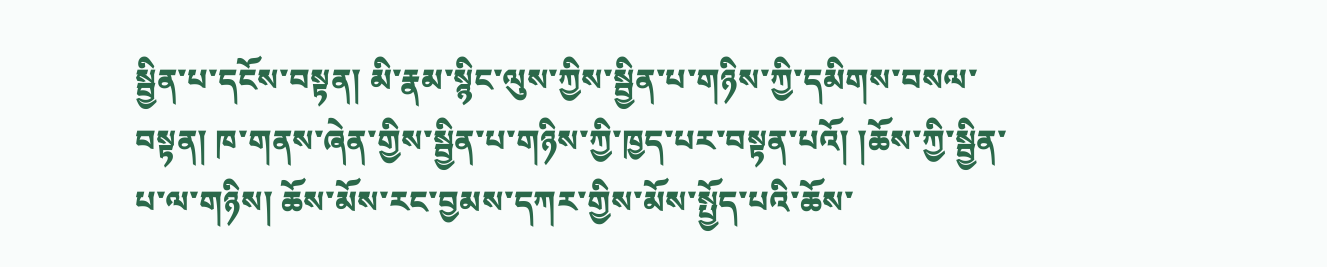སྦྱིན་པ་དངོས་བསྟན། མི་རྣམ་སྙིང་ལུས་ཀྱིས་སྦྱིན་པ་གཉིས་ཀྱི་དམིགས་བསལ་བསྟན། ཁ་གནས་ཞེན་གྱིས་སྦྱིན་པ་གཉིས་ཀྱི་ཁྱད་པར་བསྟན་པའོ། །ཆོས་ཀྱི་སྦྱིན་པ་ལ་གཉིས། ཆོས་མོས་རང་བྱམས་དཀར་གྱིས་མོས་སྤྱོད་པའི་ཆོས་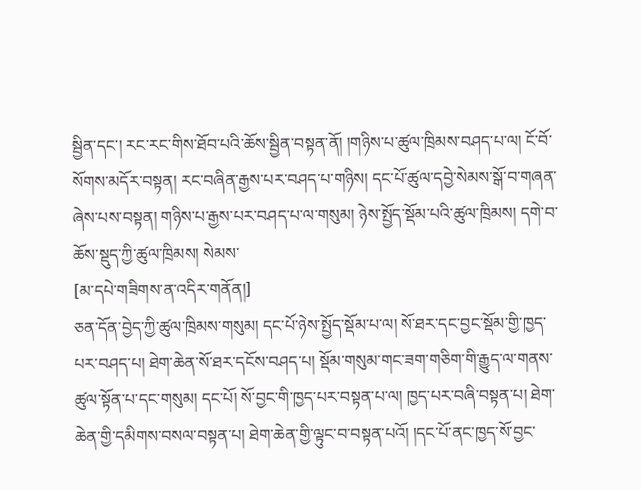སྦྱིན་དང་། རང་རང་གིས་ཐོབ་པའི་ཆོས་སྦྱིན་བསྟན་ནོ། །གཉིས་པ་ཚུལ་ཁྲིམས་བཤད་པ་ལ། ངོ་བོ་སོགས་མདོར་བསྟན། རང་བཞིན་རྒྱས་པར་བཤད་པ་གཉིས། དང་པོ་ཚུལ་དབྱེ་སེམས་སྒོ་བ་གཞན་ཞེས་པས་བསྟན། གཉིས་པ་རྒྱས་པར་བཤད་པ་ལ་གསུམ། ཉེས་སྤྱོད་སྡོམ་པའི་ཚུལ་ཁྲིམས། དགེ་བ་ཆོས་སྡུད་ཀྱི་ཚུལ་ཁྲིམས། སེམས་
[མ་དཔེ་གཟིགས་ན་འདིར་གནོན།]
ཅན་དོན་བྱེད་ཀྱི་ཚུལ་ཁྲིམས་གསུམ། དང་པོ་ཉེས་སྤྱོད་སྡོམ་པ་ལ། སོ་ཐར་དང་བྱང་སྡོམ་གྱི་ཁྱད་པར་བཤད་པ། ཐེག་ཆེན་སོ་ཐར་དངོས་བཤད་པ། སྡོམ་གསུམ་གང་ཟག་གཅིག་གི་རྒྱུད་ལ་གནས་ཚུལ་སྟོན་པ་དང་གསུམ། དང་པོ། སོ་བྱང་གི་ཁྱད་པར་བསྟན་པ་ལ། ཁྱད་པར་བཞི་བསྟན་པ། ཐེག་ཆེན་གྱི་དམིགས་བསལ་བསྟན་པ། ཐེག་ཆེན་གྱི་ལྟུང་བ་བསྟན་པའོ། །དང་པོ་ནང་ཁྱད་སོ་བྱང་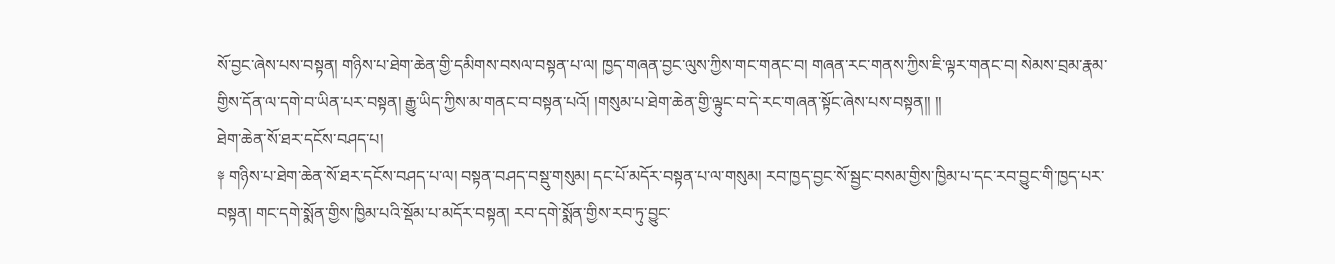སོ་བྱང་ཞེས་པས་བསྟན། གཉིས་པ་ཐེག་ཆེན་གྱི་དམིགས་བསལ་བསྟན་པ་ལ། ཁྱད་གཞན་བྱང་ལུས་ཀྱིས་གང་གནང་བ། གཞན་རང་གནས་ཀྱིས་ཇི་ལྟར་གནང་བ། སེམས་བྲམ་རྣམ་གྱིས་དོན་ལ་དགེ་བ་ཡིན་པར་བསྟན། རྒྱུ་ཡིད་ཀྱིས་མ་གནང་བ་བསྟན་པའོ། །གསུམ་པ་ཐེག་ཆེན་གྱི་ལྟུང་བ་དེ་རང་གཞན་སྟོང་ཞེས་པས་བསྟན།། །།
ཐེག་ཆེན་སོ་ཐར་དངོས་བཤད་པ།
༈ གཉིས་པ་ཐེག་ཆེན་སོ་ཐར་དངོས་བཤད་པ་ལ། བསྟན་བཤད་བསྡུ་གསུམ། དང་པོ་མདོར་བསྟན་པ་ལ་གསུམ། རབ་ཁྱད་བྱང་སོ་སྦྱང་བསམ་གྱིས་ཁྱིམ་པ་དང་རབ་བྱུང་གི་ཁྱད་པར་བསྟན། གང་དགེ་སྨོན་གྱིས་ཁྱིམ་པའི་སྡོམ་པ་མདོར་བསྟན། རབ་དགེ་སྨོན་གྱིས་རབ་ཏུ་བྱུང་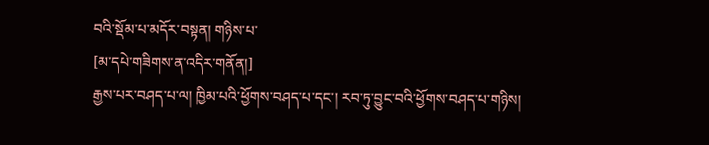བའི་སྡོམ་པ་མདོར་བསྟན། གཉིས་པ་
[མ་དཔེ་གཟིགས་ན་འདིར་གནོན།]
རྒྱས་པར་བཤད་པ་ལ། ཁྱིམ་པའི་ཕྱོགས་བཤད་པ་དང་། རབ་ཏུ་བྱུང་བའི་ཕྱོགས་བཤད་པ་གཉིས།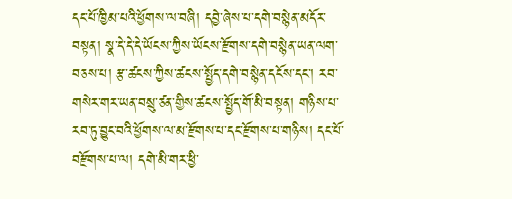དང་པོ་ཁྱིམ་པའི་ཕྱོགས་ལ་བཞི། དབྱེ་ཞེས་པ་དགེ་བསྙེན་མདོར་བསྟན། སྣ་དེ་དེ་དེ་ཡོངས་ཀྱིས་ཡོངས་རྫོགས་དགེ་བསྙེན་ཡན་ལག་བཅས་པ། རྩ་ཚངས་ཀྱིས་ཚངས་སྤྱོད་དགེ་བསྙེན་དངོས་དང་། རབ་གསེར་གར་ཡན་བསྲུ་ཙན་གྱིས་ཚངས་སྤྱོད་གོ་མི་བསྟན། གཉིས་པ་རབ་ཏུ་བྱུང་བའི་ཕྱོགས་ལ་མ་རྫོགས་པ་དང་རྫོགས་པ་གཉིས། དང་པོ་བརྫོགས་པ་ལ། དགེ་མི་གར་ཕྱི་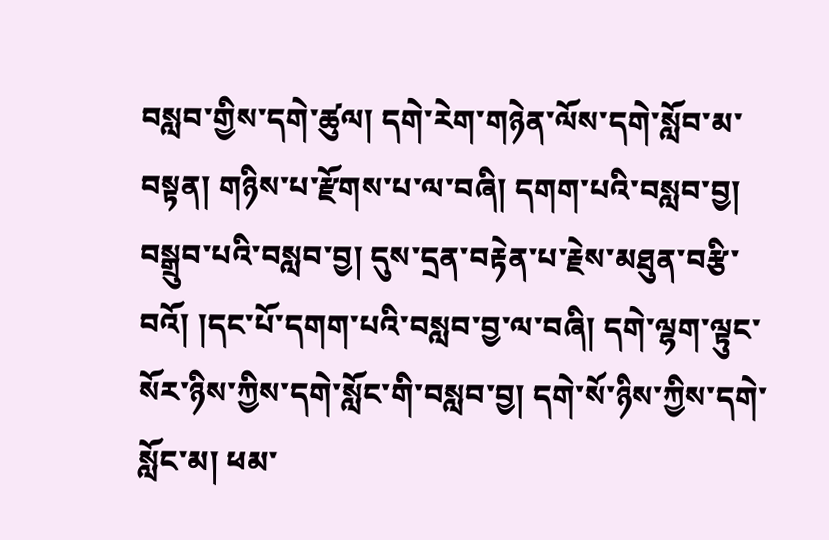བསླབ་གྱིས་དགེ་ཚུལ། དགེ་རེག་གཉེན་ལོས་དགེ་སློབ་མ་བསྟན། གཉིས་པ་རྫོགས་པ་ལ་བཞི། དགག་པའི་བསླབ་བྱ། བསྒྲུབ་པའི་བསླབ་བྱ། དུས་དྲན་བརྟེན་པ་རྗེས་མཐུན་བརྩི་བའོ། །དང་པོ་དགག་པའི་བསླབ་བྱ་ལ་བཞི། དགེ་ལྷག་ལྟུང་སོར་ཉིས་ཀྱིས་དགེ་སློང་གི་བསླབ་བྱ། དགེ་སོ་ཉིས་ཀྱིས་དགེ་སློང་མ། ཕམ་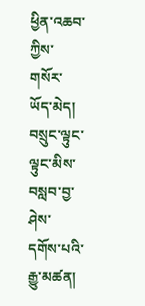ཕྱིན་འཆབ་ཀྱིས་གསོར་ཡོད་མེད། བསྲུང་ལྟུང་ལྟུང་མིས་བསླབ་བྱ་ཤེས་དགོས་པའི་རྒྱུ་མཚན།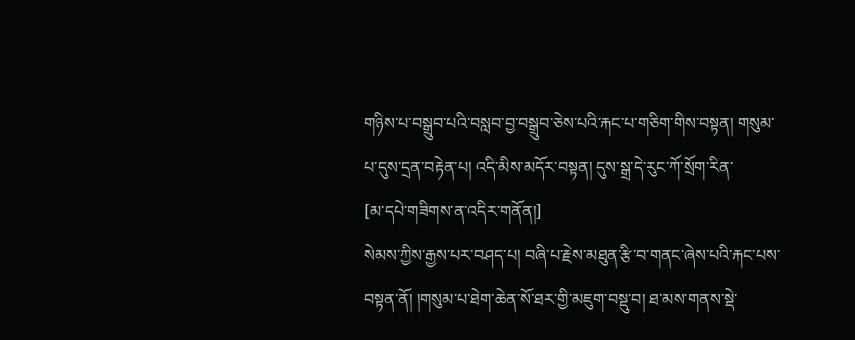གཉིས་པ་བསྒྲུབ་པའི་བསླབ་བྱ་བསྒྲུབ་ཅེས་པའི་རྐང་པ་གཅིག་གིས་བསྟན། གསུམ་པ་དུས་དྲན་བརྟེན་པ། འདི་མིས་མདོར་བསྟན། དུས་སྒྲ་དེ་རུང་ཀོ་སྲོག་རིན་
[མ་དཔེ་གཟིགས་ན་འདིར་གནོན།]
སེམས་ཀྱིས་རྒྱས་པར་བཤད་པ། བཞི་པ་རྗེས་མཐུན་རྩི་བ་གནང་ཞེས་པའི་རྐང་པས་བསྟན་ནོ། །གསུམ་པ་ཐེག་ཆེན་སོ་ཐར་གྱི་མཇུག་བསྡུ་བ། ཐ་མས་གནས་སྡེ་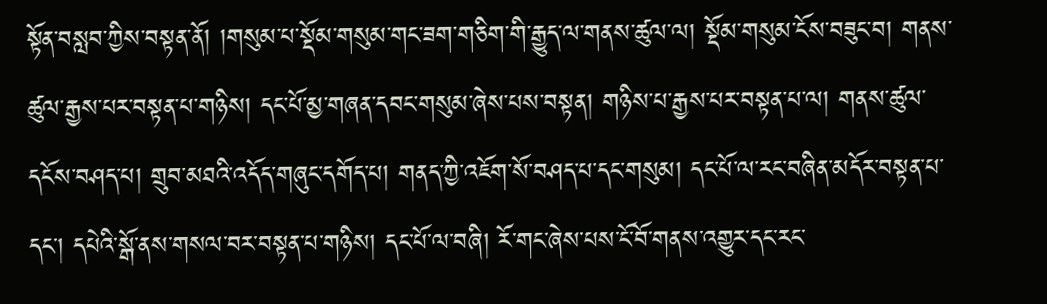སྟོན་བསླབ་ཀྱིས་བསྟན་ནོ། །གསུམ་པ་སྡོམ་གསུམ་གང་ཟག་གཅིག་གི་རྒྱུད་ལ་གནས་ཚུལ་ལ། སྡོམ་གསུམ་ངོས་བཟུང་བ། གནས་ཚུལ་རྒྱས་པར་བསྟན་པ་གཉིས། དང་པོ་མྱ་གཞན་དབང་གསུམ་ཞེས་པས་བསྟན། གཉིས་པ་རྒྱས་པར་བསྟན་པ་ལ། གནས་ཚུལ་དངོས་བཤད་པ། གྲུབ་མཐའི་འདོད་གཞུང་དགོད་པ། གནད་ཀྱི་འཇོག་སོ་བཤད་པ་དང་གསུམ། དང་པོ་ལ་རང་བཞིན་མདོར་བསྟན་པ་དང་། དཔེའི་སྒོ་ནས་གསལ་བར་བསྟན་པ་གཉིས། དང་པོ་ལ་བཞི། རོ་གང་ཞེས་པས་ངོ་བོ་གནས་འགྱུར་དང་རང་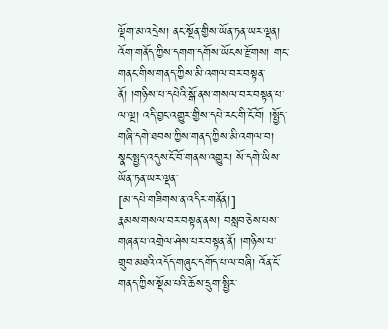ལྡོག་མ་འདྲེས། ནང་སྔོན་གྱིས་ཡོན་ཏན་ཡར་ལྡན། འོག་གནོད་ཀྱིས་དགག་དགོས་ཡོངས་རྫོགས། གང་གནང་གིས་གནད་ཀྱིས་མི་འགལ་བར་བསྟན་ནོ། །གཉིས་པ་དཔེའི་སྒོ་ནས་གསལ་བར་བསྟན་པ་ལ་ལྔ། འདི་བྱང་འགྱུར་གྱིས་དཔེ་རང་གི་ངོ་བོ། །སྤྱོད་གཞི་དགེ་ཐབས་ཀྱིས་གནད་ཀྱིས་མི་འགལ་བ། སྣང་སྤྱད་འདུས་ངོ་བོ་གནས་འགྱུར། སོ་དགེ་ཡིས་ཡོན་ཏན་ཡར་ལྡན་
[མ་དཔེ་གཟིགས་ན་འདིར་གནོན།]
རྣམས་གསལ་བར་བསྟན་ནས། བསླབ་ཅེས་པས་གཞན་པ་འགྲེལ་ཤེས་པར་བསྟན་ནོ། །གཉིས་པ་གྲུབ་མཐའི་འདོད་གཞུང་དགོད་པ་ལ་བཞི། འོན་ངོ་གནད་ཀྱིས་སྡོམ་པའི་ཆོས་དྲུག་སྤྱིར་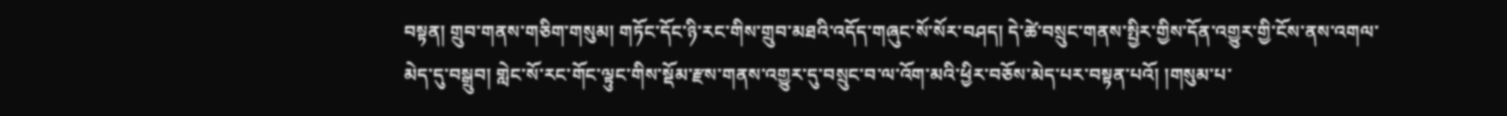བསྟན། གྲུབ་གནས་གཅིག་གསུམ། གཏོང་དོང་ཉི་རང་གིས་གྲུབ་མཐའི་འདོད་གཞུང་སོ་སོར་བཤད། དེ་ཚེ་བསྲུང་གནས་སྤྱིར་གྱིས་དོན་འགྱུར་གྱི་ངོས་ནས་འགལ་མེད་དུ་བསྒྲུབ། གླེང་སོ་རང་གོང་ལྟུང་གིས་སྡོམ་རྫས་གནས་འགྱུར་དུ་བསྲུང་བ་ལ་འོག་མའི་ཕྱིར་བཅོས་མེད་པར་བསྟན་པའོ། །གསུམ་པ་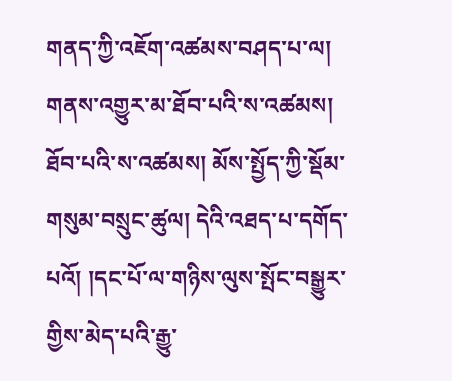གནད་ཀྱི་འཇོག་འཚམས་བཤད་པ་ལ། གནས་འགྱུར་མ་ཐོབ་པའི་ས་འཚམས། ཐོབ་པའི་ས་འཚམས། མོས་སྤྱོད་ཀྱི་སྡོམ་གསུམ་བསྲུང་ཚུལ། དེའི་འཐད་པ་དགོད་པའོ། །དང་པོ་ལ་གཉིས་ལུས་སྤོང་བསྒྱུར་གྱིས་མེད་པའི་རྒྱུ་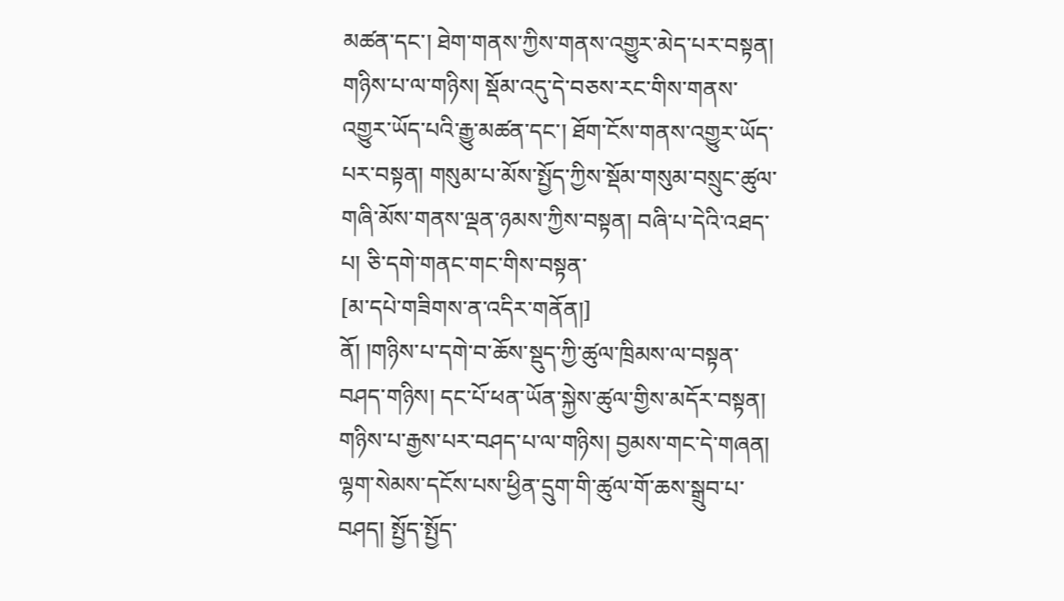མཚན་དང་། ཐེག་གནས་ཀྱིས་གནས་འགྱུར་མེད་པར་བསྟན། གཉིས་པ་ལ་གཉིས། སྡོམ་འདུ་དེ་བཅས་རང་གིས་གནས་འགྱུར་ཡོད་པའི་རྒྱུ་མཚན་དང་། ཐོག་ངོས་གནས་འགྱུར་ཡོད་པར་བསྟན། གསུམ་པ་མོས་སྤྱོད་ཀྱིས་སྡོམ་གསུམ་བསྲུང་ཚུལ་གཞི་མོས་གནས་ལྡན་ཉམས་ཀྱིས་བསྟན། བཞི་པ་དེའི་འཐད་པ། ཅི་དགེ་གནང་གང་གིས་བསྟན་
[མ་དཔེ་གཟིགས་ན་འདིར་གནོན།]
ནོ། །གཉིས་པ་དགེ་བ་ཆོས་སྡུད་ཀྱི་ཚུལ་ཁྲིམས་ལ་བསྟན་བཤད་གཉིས། དང་པོ་ཕན་ཡོན་སྐྱེས་ཚུལ་གྱིས་མདོར་བསྟན། གཉིས་པ་རྒྱས་པར་བཤད་པ་ལ་གཉིས། བྱམས་གང་དེ་གཞན། ལྷག་སེམས་དངོས་པས་ཕྱིན་དྲུག་གི་ཚུལ་གོ་ཆས་སྒྲུབ་པ་བཤད། སྤྱོད་སྤྱོད་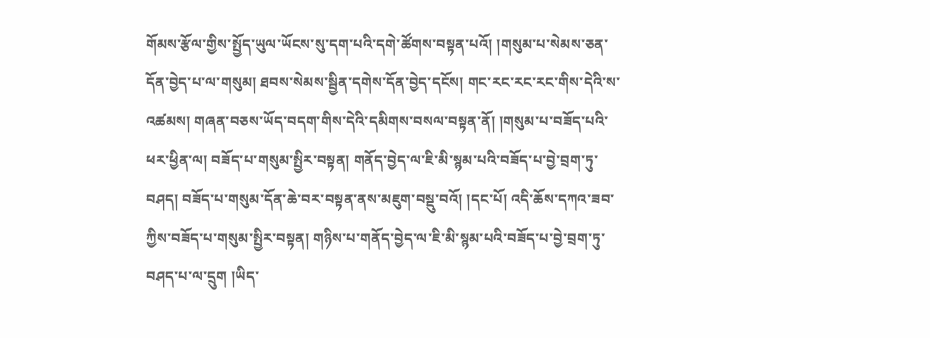གོམས་རྩོལ་གྱིས་སྤྱོད་ཡུལ་ཡོངས་སུ་དག་པའི་དགེ་ཚོགས་བསྟན་པའོ། །གསུམ་པ་སེམས་ཅན་དོན་བྱེད་པ་ལ་གསུམ། ཐབས་སེམས་སྦྱིན་དགེས་དོན་བྱེད་དངོས། གང་རང་རང་རང་གིས་དེའི་ས་འཚམས། གཞན་བཅས་ཡོད་བདག་གིས་དེའི་དམིགས་བསལ་བསྟན་ནོ། །གསུམ་པ་བཟོད་པའི་ཕར་ཕྱིན་ལ། བཟོད་པ་གསུམ་སྤྱིར་བསྟན། གནོད་བྱེད་ལ་ཇི་མི་སྙམ་པའི་བཟོད་པ་བྱེ་བྲག་ཏུ་བཤད། བཟོད་པ་གསུམ་དོན་ཆེ་བར་བསྟན་ནས་མཇུག་བསྡུ་བའོ། །དང་པོ། འདི་ཆོས་དཀའ་ཟབ་ཀྱིས་བཟོད་པ་གསུམ་སྤྱིར་བསྟན། གཉིས་པ་གནོད་བྱེད་ལ་ཇི་མི་སྙམ་པའི་བཟོད་པ་བྱེ་བྲག་ཏུ་བཤད་པ་ལ་དྲུག །ཡིད་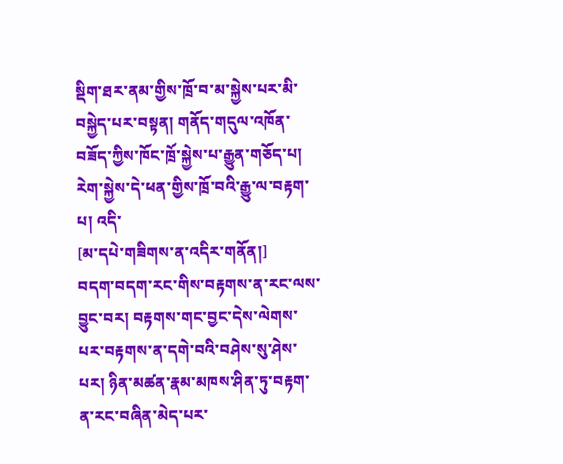སྡིག་ཐར་ནམ་གྱིས་ཁྲོ་བ་མ་སྐྱེས་པར་མི་བསྐྱེད་པར་བསྟན། གནོད་གདུལ་འཁོན་བཟོད་ཀྱིས་ཁོང་ཁྲོ་སྐྱེས་པ་རྒྱུན་གཅོད་པ། རེག་སྐྱེས་དེ་ཕན་གྱིས་ཁྲོ་བའི་རྒྱུ་ལ་བརྟག་པ། འདི་
[མ་དཔེ་གཟིགས་ན་འདིར་གནོན།]
བདག་བདག་རང་གིས་བརྟགས་ན་རང་ལས་བྱུང་བར། བརྟགས་གང་བྱང་དེས་ལེགས་པར་བརྟགས་ན་དགེ་བའི་བཤེས་སུ་ཤེས་པར། ཉིན་མཚན་རྣམ་མཁས་ཤིན་ཏུ་བརྟག་ན་རང་བཞིན་མེད་པར་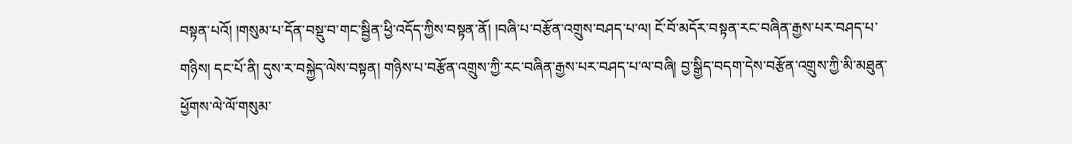བསྟན་པའོ། །གསུམ་པ་དོན་བསྡུ་བ་གང་སྦྱིན་ཕྱི་འདོད་ཀྱིས་བསྟན་ནོ། །བཞི་པ་བརྩོན་འགྲུས་བཤད་པ་ལ། ངོ་བོ་མདོར་བསྟན་རང་བཞིན་རྒྱས་པར་བཤད་པ་གཉིས། དང་པོ་ནི། དུས་ར་བསྐྱེད་ལེས་བསྟན། གཉིས་པ་བརྩོན་འགྲུས་ཀྱི་རང་བཞིན་རྒྱས་པར་བཤད་པ་ལ་བཞི། བྱ་སྒྱིད་བདག་དེས་བརྩོན་འགྲུས་ཀྱི་མི་མཐུན་ཕྱོགས་ལེ་ལོ་གསུམ་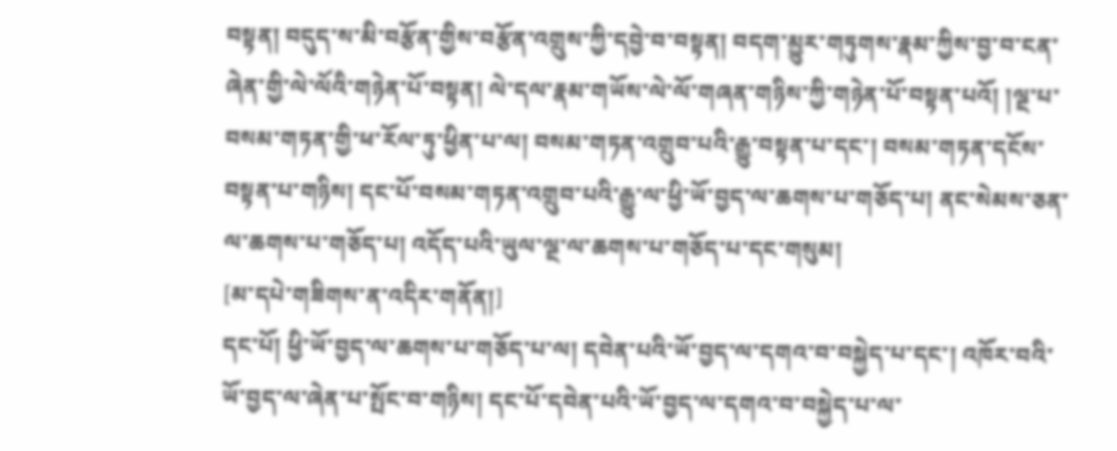བསྟན། བདུད་ས་མི་བརྩོན་གྱིས་བརྩོན་འགྲུས་ཀྱི་དབྱེ་བ་བསྟན། བདག་མྱུར་གཏུགས་རྣམ་ཀྱིས་བྱ་བ་ངན་ཞེན་གྱི་ལེ་ལོའི་གཉེན་པོ་བསྟན། ལེ་དལ་རྣམ་གཡོས་ལེ་ལོ་གཞན་གཉིས་ཀྱི་གཉེན་པོ་བསྟན་པའོ། །ལྔ་པ་བསམ་གཏན་གྱི་ཕ་རོལ་ཏུ་ཕྱིན་པ་ལ། བསམ་གཏན་འགྲུབ་པའི་རྒྱུ་བསྟན་པ་དང་། བསམ་གཏན་དངོས་བསྟན་པ་གཉིས། དང་པོ་བསམ་གཏན་འགྲུབ་པའི་རྒྱུ་ལ་ཕྱི་ཡོ་བྱད་ལ་ཆགས་པ་གཅོད་པ། ནང་སེམས་ཅན་ལ་ཆགས་པ་གཅོད་པ། འདོད་པའི་ཡུལ་ལྔ་ལ་ཆགས་པ་གཅོད་པ་དང་གསུམ།
[མ་དཔེ་གཟིགས་ན་འདིར་གནོན།]
དང་པོ། ཕྱི་ཡོ་བྱད་ལ་ཆགས་པ་གཅོད་པ་ལ། དབེན་པའི་ཡོ་བྱད་ལ་དགའ་བ་བསྐྱེད་པ་དང་། འཁོར་བའི་ཡོ་བྱད་ལ་ཞེན་པ་སྤོང་བ་གཉིས། དང་པོ་དབེན་པའི་ཡོ་བྱད་ལ་དགའ་བ་བསྐྱེད་པ་ལ་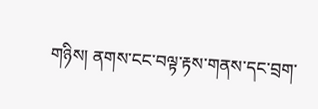གཉིས། ནགས་ངང་བལྟ་རྟས་གནས་དང་བྲག་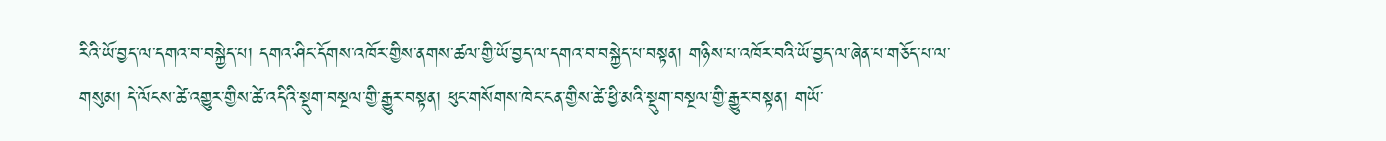རིའི་ཡོ་བྱད་ལ་དགའ་བ་བསྐྱེད་པ། དགའ་ཤིང་དོགས་འཁོར་གྱིས་ནགས་ཚལ་གྱི་ཡོ་བྱད་ལ་དགའ་བ་བསྐྱེད་པ་བསྟན། གཉིས་པ་འཁོར་བའི་ཡོ་བྱད་ལ་ཞེན་པ་གཅོད་པ་ལ་གསུམ། དེ་ལོངས་ཚེ་འགྱུར་གྱིས་ཚེ་འདིའི་སྡུག་བསྔལ་གྱི་རྒྱུར་བསྟན། ཕུང་གསོགས་ཁེང་ངན་གྱིས་ཚེ་ཕྱི་མའི་སྡུག་བསྔལ་གྱི་རྒྱུར་བསྟན། གཡོ་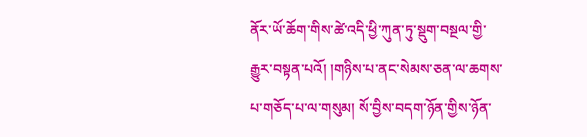ནོར་ཡོ་ཆོག་གིས་ཚེ་འདི་ཕྱི་ཀུན་ཏུ་སྡུག་བསྔལ་གྱི་རྒྱུར་བསྟན་པའོ། །གཉིས་པ་ནང་སེམས་ཅན་ལ་ཆགས་པ་གཅོད་པ་ལ་གསུམ། སོ་བྱིས་བདག་ཉོན་གྱིས་ཉོན་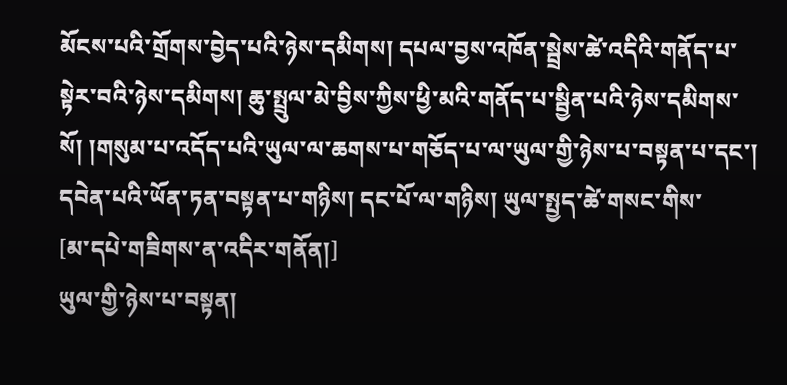མོངས་པའི་གྲོགས་བྱེད་པའི་ཉེས་དམིགས། དཔལ་བྱས་འཁོན་སྦྲེས་ཚེ་འདིའི་གནོད་པ་སྟེར་བའི་ཉེས་དམིགས། ཆུ་སྤྲུལ་མེ་བྱིས་ཀྱིས་ཕྱི་མའི་གནོད་པ་སྦྱིན་པའི་ཉེས་དམིགས་སོ། །གསུམ་པ་འདོད་པའི་ཡུལ་ལ་ཆགས་པ་གཅོད་པ་ལ་ཡུལ་གྱི་ཉེས་པ་བསྟན་པ་དང་། དབེན་པའི་ཡོན་ཏན་བསྟན་པ་གཉིས། དང་པོ་ལ་གཉིས། ཡུལ་སྤྱད་ཚེ་གསང་གིས་
[མ་དཔེ་གཟིགས་ན་འདིར་གནོན།]
ཡུལ་གྱི་ཉེས་པ་བསྟན།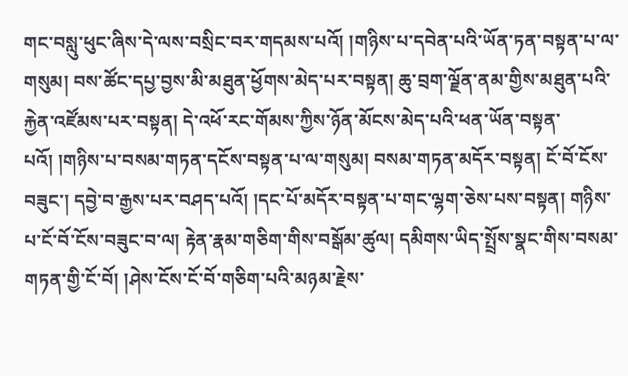གང་བསླུ་ཕུང་ཞིས་དེ་ལས་བསྲིང་བར་གདམས་པའོ། །གཉིས་པ་དབེན་པའི་ཡོན་ཏན་བསྟན་པ་ལ་གསུམ། བས་ཚོང་དཔྱ་བྱས་མི་མཐུན་ཕྱོགས་མེད་པར་བསྟན། ཆུ་བྲག་ལྗོན་ནམ་གྱིས་མཐུན་པའི་རྐྱེན་འཛོམས་པར་བསྟན། དེ་འཕོ་རང་གོམས་ཀྱིས་ཉོན་མོངས་མེད་པའི་ཕན་ཡོན་བསྟན་པའོ། །གཉིས་པ་བསམ་གཏན་དངོས་བསྟན་པ་ལ་གསུམ། བསམ་གཏན་མདོར་བསྟན། ངོ་བོ་ངོས་བཟུང་། དབྱེ་བ་རྒྱས་པར་བཤད་པའོ། །དང་པོ་མདོར་བསྟན་པ་གང་ལྷག་ཅེས་པས་བསྟན། གཉིས་པ་ངོ་བོ་ངོས་བཟུང་བ་ལ། རྟེན་རྣམ་གཅིག་གིས་བསྒོམ་ཚུལ། དམིགས་ཡིད་སྤྲོས་སྣང་གིས་བསམ་གཏན་གྱི་ངོ་བོ། །ཤེས་ངོས་ངོ་བོ་གཅིག་པའི་མཉམ་རྗེས་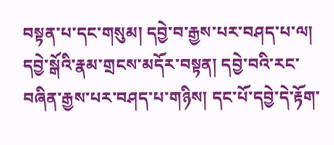བསྟན་པ་དང་གསུམ། དབྱེ་བ་རྒྱས་པར་བཤད་པ་ལ། དབྱེ་སྒོའི་རྣམ་གྲངས་མདོར་བསྟན། དབྱེ་བའི་རང་བཞིན་རྒྱས་པར་བཤད་པ་གཉིས། དང་པོ་དབྱེ་དེ་རྟོག་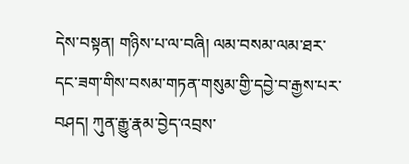དེས་བསྟན། གཉིས་པ་ལ་བཞི། ལམ་བསམ་ལམ་ཐར་དང་ཟག་གིས་བསམ་གཏན་གསུམ་གྱི་དབྱེ་བ་རྒྱས་པར་བཤད། ཀུན་རྒྱུ་རྣམ་བྱེད་འབྲས་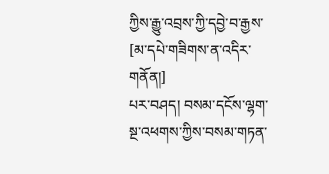ཀྱིས་རྒྱུ་འབྲས་ཀྱི་དབྱེ་བ་རྒྱས་
[མ་དཔེ་གཟིགས་ན་འདིར་གནོན།]
པར་བཤད། བསམ་དངོས་ལྷག་སྔ་འཕགས་ཀྱིས་བསམ་གཏན་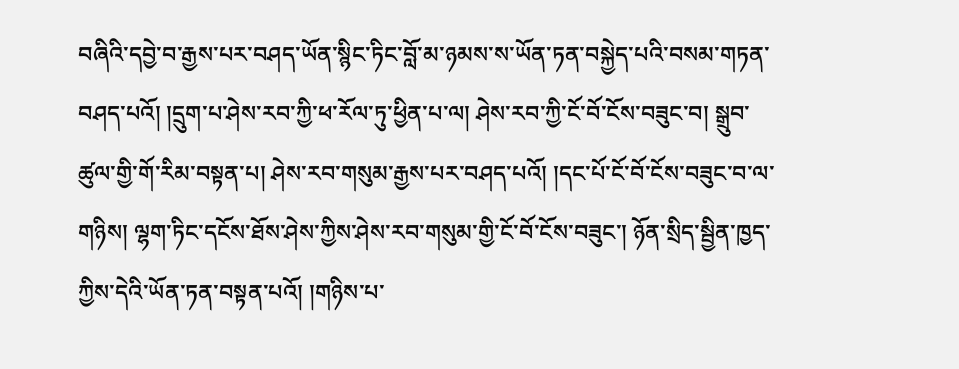བཞིའི་དབྱེ་བ་རྒྱས་པར་བཤད་ཡོན་སྙིང་ཏིང་བློ་མ་ཉམས་ས་ཡོན་ཏན་བསྐྱེད་པའི་བསམ་གཏན་བཤད་པའོ། །དྲུག་པ་ཤེས་རབ་ཀྱི་ཕ་རོལ་ཏུ་ཕྱིན་པ་ལ། ཤེས་རབ་ཀྱི་ངོ་བོ་ངོས་བཟུང་བ། སྒྲུབ་ཚུལ་གྱི་གོ་རིམ་བསྟན་པ། ཤེས་རབ་གསུམ་རྒྱས་པར་བཤད་པའོ། །དང་པོ་ངོ་བོ་ངོས་བཟུང་བ་ལ་གཉིས། ལྷག་ཏིང་དངོས་ཐོས་ཤེས་ཀྱིས་ཤེས་རབ་གསུམ་གྱི་ངོ་བོ་ངོས་བཟུང་། ཉོན་སྲིད་སྦྱིན་ཁྱད་ཀྱིས་དེའི་ཡོན་ཏན་བསྟན་པའོ། །གཉིས་པ་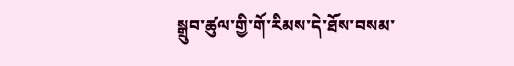སྒྲུབ་ཚུལ་གྱི་གོ་རིམས་དེ་ཐོས་བསམ་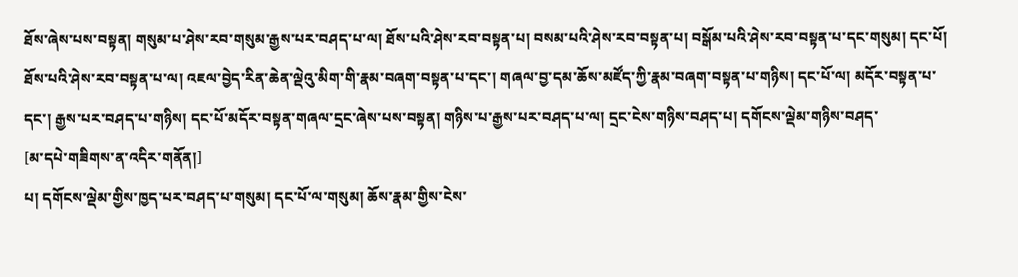ཐོས་ཞེས་པས་བསྟན། གསུམ་པ་ཤེས་རབ་གསུམ་རྒྱས་པར་བཤད་པ་ལ། ཐོས་པའི་ཤེས་རབ་བསྟན་པ། བསམ་པའི་ཤེས་རབ་བསྟན་པ། བསྒོམ་པའི་ཤེས་རབ་བསྟན་པ་དང་གསུམ། དང་པོ། ཐོས་པའི་ཤེས་རབ་བསྟན་པ་ལ། འཇལ་བྱེད་རིན་ཆེན་ལྡེའུ་མིག་གི་རྣམ་བཞག་བསྟན་པ་དང་། གཞལ་བྱ་དམ་ཆོས་མཛོད་ཀྱི་རྣམ་བཞག་བསྟན་པ་གཉིས། དང་པོ་ལ། མདོར་བསྟན་པ་དང་། རྒྱས་པར་བཤད་པ་གཉིས། དང་པོ་མདོར་བསྟན་གཞལ་དྲང་ཞེས་པས་བསྟན། གཉིས་པ་རྒྱས་པར་བཤད་པ་ལ། དྲང་ངེས་གཉིས་བཤད་པ། དགོངས་ལྡེམ་གཉིས་བཤད་
[མ་དཔེ་གཟིགས་ན་འདིར་གནོན།]
པ། དགོངས་ལྡེམ་གྱིས་ཁྱད་པར་བཤད་པ་གསུམ། དང་པོ་ལ་གསུམ། ཆོས་རྣམ་གྱིས་ངེས་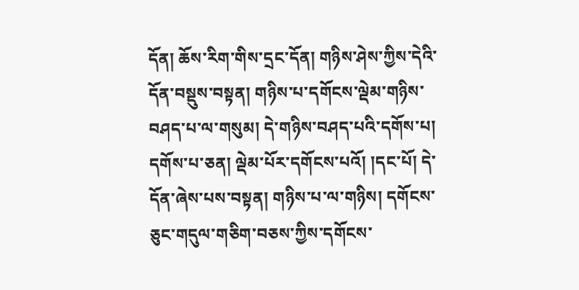དོན། ཆོས་རིག་གིས་དྲང་དོན། གཉིས་ཤེས་ཀྱིས་དེའི་དོན་བསྡུས་བསྟན། གཉིས་པ་དགོངས་ལྡེམ་གཉིས་བཤད་པ་ལ་གསུམ། དེ་གཉིས་བཤད་པའི་དགོས་པ། དགོས་པ་ཅན། ལྡེམ་པོར་དགོངས་པའོ། །དང་པོ། དེ་དོན་ཞེས་པས་བསྟན། གཉིས་པ་ལ་གཉིས། དགོངས་ཅུང་གདུལ་གཅིག་བཅས་ཀྱིས་དགོངས་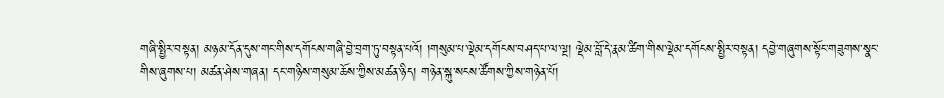གཞི་སྤྱིར་བསྟན། མཉམ་དོན་དུས་གང་གིས་དགོངས་གཞི་བྱེ་བྲག་ཏུ་བསྟན་པའོ། །གསུམ་པ་ལྡེམ་དགོངས་བཤད་པ་ལ་ལྔ། ལྡེམ་བློ་དེ་རྣམ་ཚིག་གིས་ལྡེམ་དགོངས་སྤྱིར་བསྟན། དབྱེ་གཞུགས་སྟོང་གཟུགས་སྣང་གིས་ཞུགས་པ། མཚན་ཤེས་གཞན། དང་གཉིས་གསུམ་ཆོས་ཀྱིས་མཚན་ཉིད། གཉེན་སྐུ་སངས་ཚོགས་ཀྱིས་གཉེན་པོ།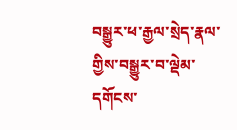བསྒྱུར་ཕ་རྒྱལ་སྲེད་རྣལ་གྱིས་བསྒྱུར་བ་ལྡེམ་དགོངས་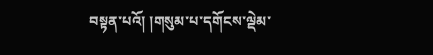བསྟན་པའོ། །གསུམ་པ་དགོངས་ལྡེམ་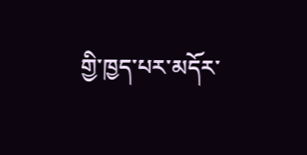གྱི་ཁྱད་པར་མདོར་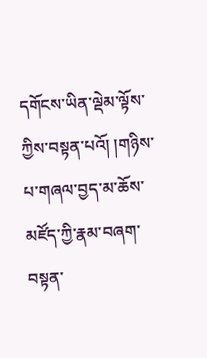དགོངས་ཡིན་ལྡེམ་ལྟོས་ཀྱིས་བསྟན་པའོ། །གཉིས་པ་གཞལ་བྱད་མ་ཆོས་མཛོད་ཀྱི་རྣམ་བཞག་བསྟན་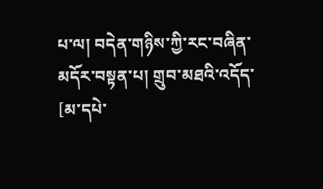པ་ལ། བདེན་གཉིས་ཀྱི་རང་བཞིན་མདོར་བསྟན་པ། གྲུབ་མཐའི་འདོད་
[མ་དཔེ་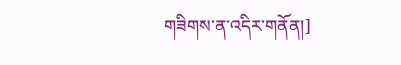གཟིགས་ན་འདིར་གནོན།]